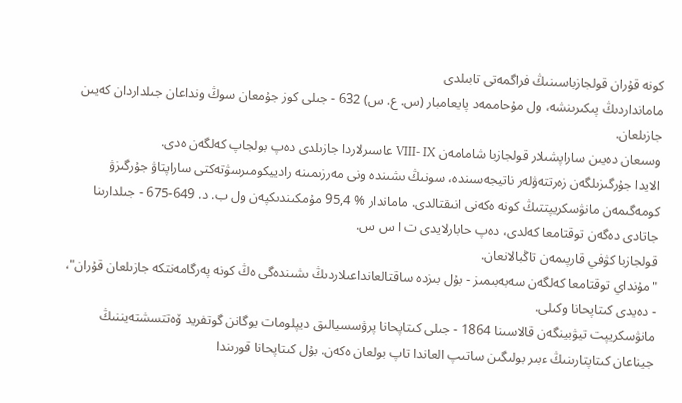كونە قۇران قولجازباسىنىڭ فراگمەتى تابىلدى
مامانداردىڭ پىكىرىنشە، ول مۇحاممەد پايعامبار (س. ع. س) 632 - جىلى كوز جۇمعان سوڭ ونداعان جىلداردان كەيىن جازىلعان.
وسىعان دەيىن ساراپشىلار قولجازبا شامامەن VIII- IX عاسىرلاردا جازىلدى دەپ بولجاپ كەلگەن ەدى.
الايدا جۇرگىزىلگەن زەرتتەۋلەر ناتيجەسىندە، سونىڭ ىشىندە ونى مەرزىمىنە رادييكومىرسۋتەكتى ساراپتاۋ جۇرگىزۋ كومەگىمەن مانۋسكريپتتىڭ كونە ەكەنى انىقتالدى. ماماندار % 95,4 مۇمكىندىكپەن ول ب. د. 649-675 - جىلدارىنا جاتادى دەگەن توقتامعا كەلدى، دەپ حابارلايدى ت ا س س.
قولجازبا كۋفي قارپىمەن تاڭبالانعان.
"مۇنداي توقتامعا كەلگەن سەبەبىمىز - بۇل بىزدە ساقتالعانداعىلاردىڭ ىشىندەگى ەڭ كونە پەرگامەنتكە جازىلعان قۇران"، - دەيدى كىتاپحانا وكىلى.
مانۋسكريپت تيۋبينگەن قالاسىنا 1864 - جىلى كىتاپحانا پرۋسسيالىق ديپلومات يوگانن گوتفريد ۆەتتسشتەيننىڭ جيناعان كىتاپتارىنىڭ ءبىر بولىگىن ساتىپ العاندا تاپ بولعان ەكەن. بۇل كىتاپحانا قورىندا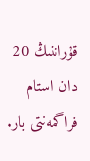قۇراننىڭ 20 دان استام فراگمەنتى بار.